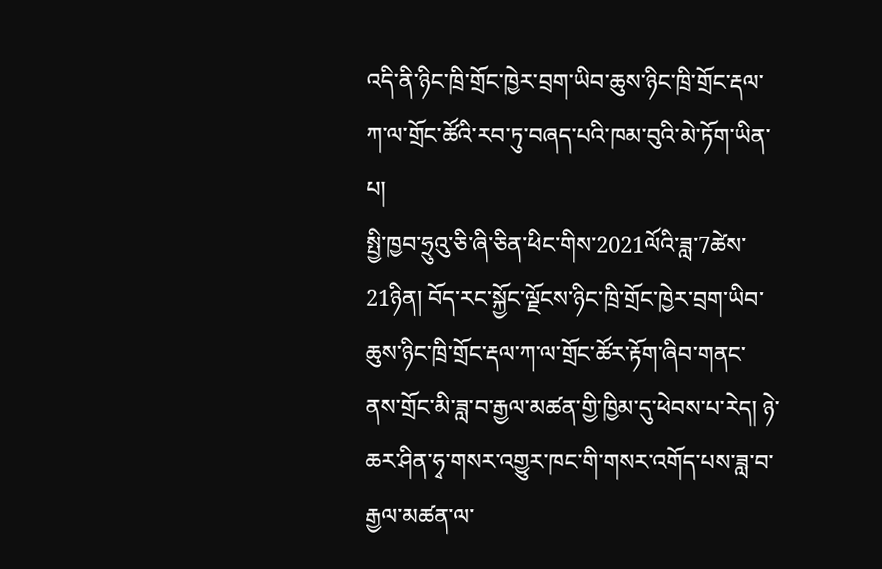འདི་ནི་ཉིང་ཁྲི་གྲོང་ཁྱེར་བྲག་ཡིབ་ཆུས་ཉིང་ཁྲི་གྲོང་རྡལ་ཀ་ལ་གྲོང་ཚོའི་རབ་ཏུ་བཞད་པའི་ཁམ་བུའི་མེ་ཏོག་ཡིན་པ།
སྤྱི་ཁྱབ་ཧྲུའུ་ཅི་ཞི་ཅིན་ཕིང་གིས་2021ལོའི་ཟླ་7ཚེས་21ཉིན། བོད་རང་སྐྱོང་ལྗོངས་ཉིང་ཁྲི་གྲོང་ཁྱེར་བྲག་ཡིབ་ཆུས་ཉིང་ཁྲི་གྲོང་རྡལ་ཀ་ལ་གྲོང་ཚོར་རྟོག་ཞིབ་གནང་ནས་གྲོང་མི་ཟླ་བ་རྒྱལ་མཚན་གྱི་ཁྱིམ་དུ་ཕེབས་པ་རེད། ཉེ་ཆར་ཤིན་ཧྭ་གསར་འགྱུར་ཁང་གི་གསར་འགོད་པས་ཟླ་བ་རྒྱལ་མཚན་ལ་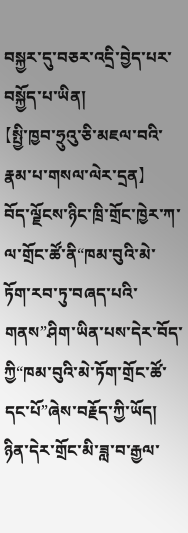བསྐྱར་དུ་བཅར་འདྲི་བྱེད་པར་བསྐྱོད་པ་ཡིན།
【སྤྱི་ཁྱབ་ཧྲུའུ་ཅི་མཇལ་བའི་རྣམ་པ་གསལ་ལེར་དྲན】
བོད་ལྗོངས་ཉིང་ཁྲི་གྲོང་ཁྱེར་ཀ་ལ་གྲོང་ཚོ་ནི“ཁམ་བུའི་མེ་ཏོག་རབ་ཏུ་བཞད་པའི་གནས”ཤིག་ཡིན་པས་དེར་བོད་ཀྱི“ཁམ་བུའི་མེ་ཏོག་གྲོང་ཚོ་དང་པོ”ཞེས་བརྗོད་ཀྱི་ཡོད། ཉིན་དེར་གྲོང་མི་ཟླ་བ་རྒྱལ་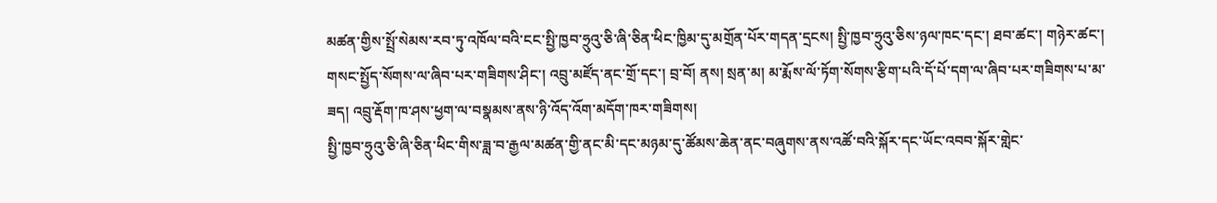མཚན་གྱིས་སྤྲོ་སེམས་རབ་ཏུ་འཁོལ་བའི་ངང་སྤྱི་ཁྱབ་ཧྲུའུ་ཅི་ཞི་ཅིན་ཕིང་ཁྱིམ་དུ་མགྲོན་པོར་གདན་དྲངས། སྤྱི་ཁྱབ་ཧྲུའུ་ཅིས་ཉལ་ཁང་དང་། ཐབ་ཚང་། གཉེར་ཚང་། གསང་སྤྱོད་སོགས་ལ་ཞིབ་པར་གཟིགས་ཤིང་། འབྲུ་མཛོད་ནང་གྲོ་དང་། བྲ་བོ། ནས། སྲན་མ། མ་རྨོས་ལོ་ཏོག་སོགས་རྩིག་པའི་དོ་པོ་དག་ལ་ཞིབ་པར་གཟིགས་པ་མ་ཟད། འབྲུ་རྡོག་ཁ་ཤས་ཕྱག་ལ་བསྣམས་ནས་ཉི་འོད་འོག་མདོག་ཁར་གཟིགས།
སྤྱི་ཁྱབ་ཧྲུའུ་ཅི་ཞི་ཅིན་ཕིང་གིས་ཟླ་བ་རྒྱལ་མཚན་གྱི་ནང་མི་དང་མཉམ་དུ་ཚོམས་ཆེན་ནང་བཞུགས་ནས་འཚོ་བའི་སྐོར་དང་ཡོང་འབབ་སྐོར་གླེང་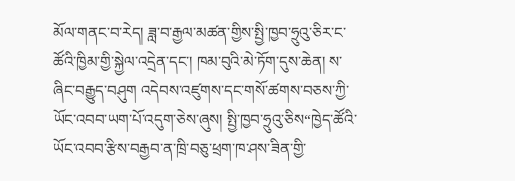མོལ་གནང་བ་རེད། ཟླ་བ་རྒྱལ་མཚན་གྱིས་སྤྱི་ཁྱབ་ཧྲུའུ་ཅིར་ང་ཚོའི་ཁྱིམ་གྱི་སྐྱེལ་འདྲེན་དང་། ཁམ་བུའི་མེ་ཏོག་དུས་ཆེན། ས་ཞིང་བརྒྱུད་བཤུག འདེབས་འཛུགས་དང་གསོ་ཚགས་བཅས་ཀྱི་ཡོང་འབབ་ཡག་པོ་འདུག་ཅེས་ཞུས། སྤྱི་ཁྱབ་ཧྲུའུ་ཅིས“ཁྱེད་ཚོའི་ཡོང་འབབ་རྩིས་བརྒྱབ་ན་ཁྲི་བཅུ་ཕྲག་ཁ་ཤས་ཟིན་གྱི་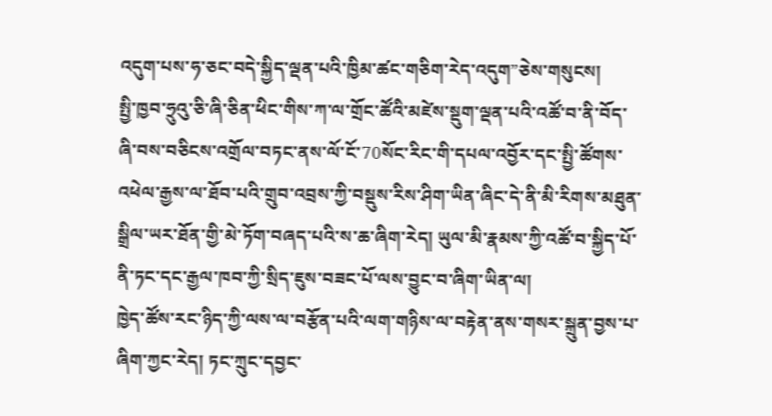འདུག་པས་ཧ་ཅང་བདེ་སྐྱིད་ལྡན་པའི་ཁྱིམ་ཚང་གཅིག་རེད་འདུག”ཅེས་གསུངས།
སྤྱི་ཁྱབ་ཧྲུའུ་ཅི་ཞི་ཅིན་ཕིང་གིས་ཀ་ལ་གྲོང་ཚོའི་མཛེས་སྡུག་ལྡན་པའི་འཚོ་བ་ནི་བོད་ཞི་བས་བཅིངས་འགྲོལ་བཏང་ནས་ལོ་ངོ་70སོང་རིང་གི་དཔལ་འབྱོར་དང་སྤྱི་ཚོགས་འཕེལ་རྒྱས་ལ་ཐོབ་པའི་གྲུབ་འབྲས་ཀྱི་བསྡུས་རིས་ཤིག་ཡིན་ཞིང་དེ་ནི་མི་རིགས་མཐུན་སྒྲིལ་ཡར་ཐོན་གྱི་མེ་ཏོག་བཞད་པའི་ས་ཆ་ཞིག་རེད། ཡུལ་མི་རྣམས་ཀྱི་འཚོ་བ་སྐྱིད་པོ་ནི་ཏང་དང་རྒྱལ་ཁབ་ཀྱི་སྲིད་ཇུས་བཟང་པོ་ལས་བྱུང་བ་ཞིག་ཡིན་ལ།
ཁྱེད་ཚོས་རང་ཉིད་ཀྱི་ལས་ལ་བརྩོན་པའི་ལག་གཉིས་ལ་བརྟེན་ནས་གསར་སྐྲུན་བྱས་པ་ཞིག་ཀྱང་རེད། ཏང་ཀྲུང་དབྱང་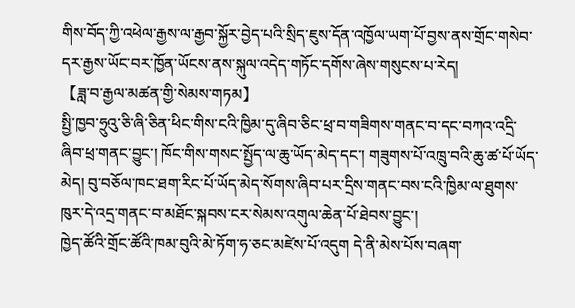གིས་བོད་ཀྱི་འཕེལ་རྒྱས་ལ་རྒྱབ་སྐྱོར་བྱེད་པའི་སྲིད་ཇུས་དོན་འཁྱོལ་ཡག་པོ་བྱས་ནས་གྲོང་གསེབ་དར་རྒྱས་ཡོང་བར་ཁྱོན་ཡོངས་ནས་སྐུལ་འདེད་གཏོང་དགོས་ཞེས་གསུངས་པ་རེད།
【ཟླ་བ་རྒྱལ་མཚན་གྱི་སེམས་གཏམ】
སྤྱི་ཁྱབ་ཧྲུའུ་ཅི་ཞི་ཅིན་ཕིང་གིས་ངའི་ཁྱིམ་དུ་ཞིབ་ཅིང་ཕྲ་བ་གཟིགས་གནང་བ་དང་བཀའ་འདྲི་ཞིབ་ཕྲ་གནང་བྱུང་། ཁོང་གིས་གསང་སྤྱོད་ལ་ཆུ་ཡོད་མེད་དང་། གཟུགས་པོ་འཁྲུ་བའི་ཆུ་ཚ་པོ་ཡོད་མེད། བུ་བཅོལ་ཁང་ཐག་རིང་པོ་ཡོད་མེད་སོགས་ཞིབ་པར་དྲིས་གནང་བས་ངའི་ཁྱིམ་ལ་ཐུགས་ཁུར་དེ་འདྲ་གནང་བ་མཐོང་སྐབས་ངར་སེམས་འགུལ་ཆེན་པོ་ཐེབས་བྱུང་།
ཁྱེད་ཚོའི་གྲོང་ཚོའི་ཁམ་བུའི་མེ་ཏོག་ཧ་ཅང་མཛེས་པོ་འདུག དེ་ནི་མེས་པོས་བཞག་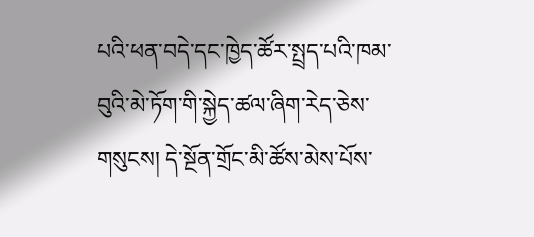པའི་ཕན་བདེ་དང་ཁྱེད་ཚོར་སྤྲད་པའི་ཁམ་བུའི་མེ་ཏོག་གི་སྐྱེད་ཚལ་ཞིག་རེད་ཅེས་གསུངས། དེ་སྔོན་གྲོང་མི་ཚོས་མེས་པོས་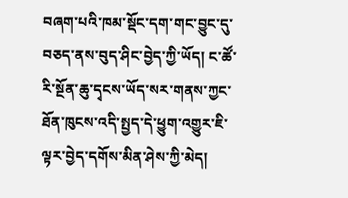བཞག་པའི་ཁམ་སྡོང་དག་གང་བྱུང་དུ་བཅད་ནས་བུད་ཤིང་བྱེད་ཀྱི་ཡོད། ང་ཚོ་རི་སྔོན་ཆུ་དྭངས་ཡོད་སར་གནས་ཀྱང་ཐོན་ཁུངས་འདི་སྤྱད་དེ་ཕྱུག་འགྱུར་ཇི་ལྟར་བྱེད་དགོས་མིན་ཤེས་ཀྱི་མེད།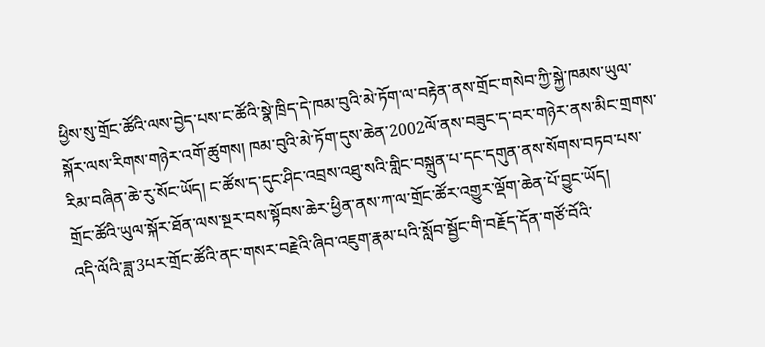ཕྱིས་སུ་གྲོང་ཚོའི་ལས་བྱེད་པས་ང་ཚོའི་སྣེ་ཁྲིད་དེ་ཁམ་བུའི་མེ་ཏོག་ལ་བརྟེན་ནས་གྲོང་གསེབ་ཀྱི་སྐྱེ་ཁམས་ཡུལ་སྐོར་ལས་རིགས་གཉེར་འགོ་ཚུགས། ཁམ་བུའི་མེ་ཏོག་དུས་ཆེན་2002ལོ་ནས་བཟུང་ད་བར་གཉེར་ནས་མིང་གྲགས་རིམ་བཞིན་ཆེ་རུ་སོང་ཡོད། ང་ཚོས་ད་དུང་ཤིང་འབྲས་འཐུ་སའི་གླིང་བསྐྲུན་པ་དང་དགུན་ནས་སོགས་བཏབ་པས་གྲོང་ཚོའི་ཡུལ་སྐོར་ཐོན་ལས་སྔར་བས་སྟོབས་ཆེར་ཕྱིན་ནས་ཀ་ལ་གྲོང་ཚོར་འགྱུར་ལྡོག་ཆེན་པོ་བྱུང་ཡོད།
འདི་ལོའི་ཟླ་3པར་གྲོང་ཚོའི་ནང་གསར་བརྗེའི་ཞིབ་འཇུག་རྣམ་པའི་སློབ་སྦྱོང་གི་བརྗོད་དོན་གཙོ་བོའི་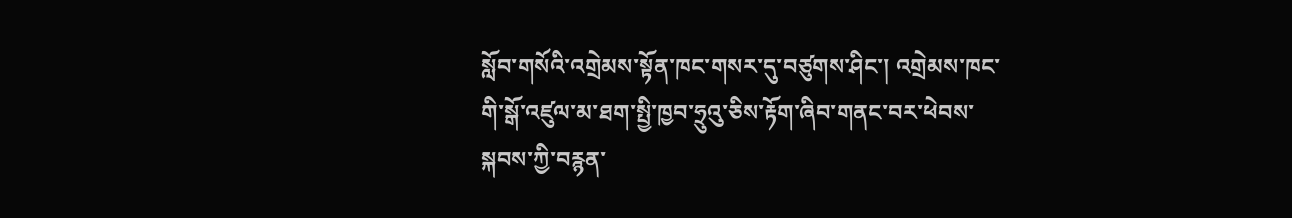སློབ་གསོའི་འགྲེམས་སྟོན་ཁང་གསར་དུ་བཙུགས་ཤིང་། འགྲེམས་ཁང་གི་སྒོ་འཛུལ་མ་ཐག་སྤྱི་ཁྱབ་ཧྲུའུ་ཅིས་རྟོག་ཞིབ་གནང་བར་ཕེབས་སྐབས་ཀྱི་བརྙན་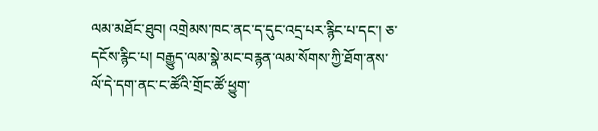ལམ་མཐོང་ཐུབ། འགྲེམས་ཁང་ནང་ད་དུང་འདྲ་པར་རྙིང་པ་དང་། ཅ་དངོས་རྙིང་པ། བརྒྱུད་ལམ་སྣེ་མང་བརྙན་ལམ་སོགས་ཀྱི་ཐོག་ནས་ལོ་དེ་དག་ནང་ང་ཚོའི་གྲོང་ཚོ་ཕྱུག་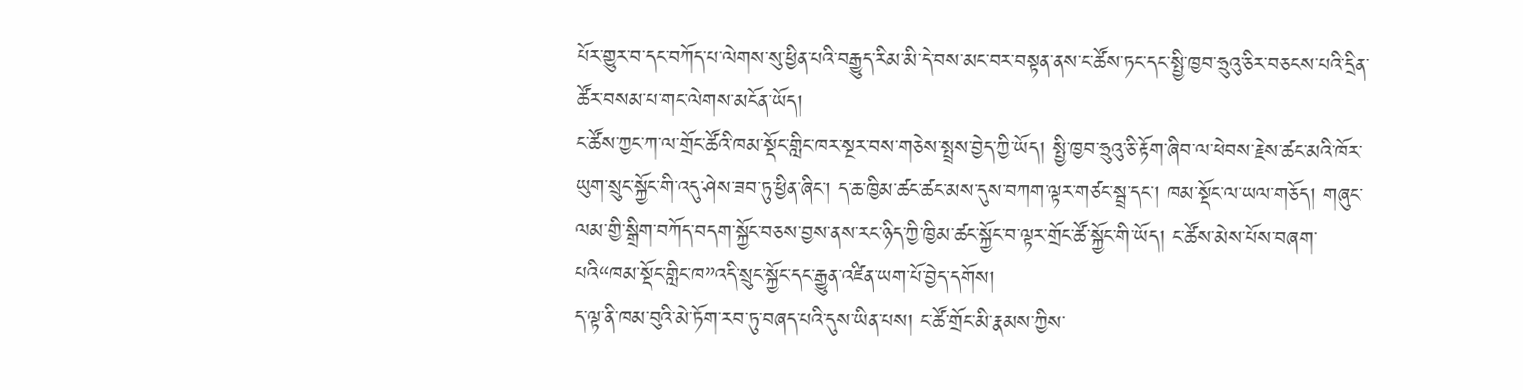པོར་གྱུར་བ་དང་བཀོད་པ་ལེགས་སུ་ཕྱིན་པའི་བརྒྱུད་རིམ་མི་དེ་བས་མང་བར་བསྟན་ནས་ང་ཚོས་ཏང་དང་སྤྱི་ཁྱབ་ཧྲུའུ་ཅིར་བཅངས་པའི་དྲིན་ཚོར་བསམ་པ་གང་ལེགས་མངོན་ཡོད།
ང་ཚོས་ཀྱང་ཀ་ལ་གྲོང་ཚོའི་ཁམ་སྡོང་གླིང་ཁར་སྔར་བས་གཅེས་སྤྲས་བྱེད་ཀྱི་ཡོད། སྤྱི་ཁྱབ་ཧྲུའུ་ཅི་རྟོག་ཞིབ་ལ་ཕེབས་རྗེས་ཚང་མའི་ཁོར་ཡུག་སྲུང་སྐྱོང་གི་འདུ་ཤེས་ཟབ་ཏུ་ཕྱིན་ཞིང་། ད་ཆ་ཁྱིམ་ཚང་ཚང་མས་དུས་བཀག་ལྟར་གཙང་སྦྲ་དང་། ཁམ་སྡོང་ལ་ཡལ་གཅོད། གཞུང་ལམ་གྱི་སྒྲིག་བཀོད་བདག་སྐྱོང་བཅས་བྱས་ནས་རང་ཉིད་ཀྱི་ཁྱིམ་ཚང་སྐྱོང་བ་ལྟར་གྲོང་ཚོ་སྐྱོང་གི་ཡོད། ང་ཚོས་མེས་པོས་བཞག་པའི“ཁམ་སྡོང་གླིང་ཁ”འདི་སྲུང་སྐྱོང་དང་རྒྱུན་འཛིན་ཡག་པོ་བྱེད་དགོས།
ད་ལྟ་ནི་ཁམ་བུའི་མེ་ཏོག་རབ་ཏུ་བཞད་པའི་དུས་ཡིན་པས། ང་ཚོ་གྲོང་མི་རྣམས་ཀྱིས་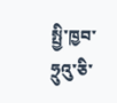སྤྱི་ཁྱབ་ཧྲུའུ་ཅི་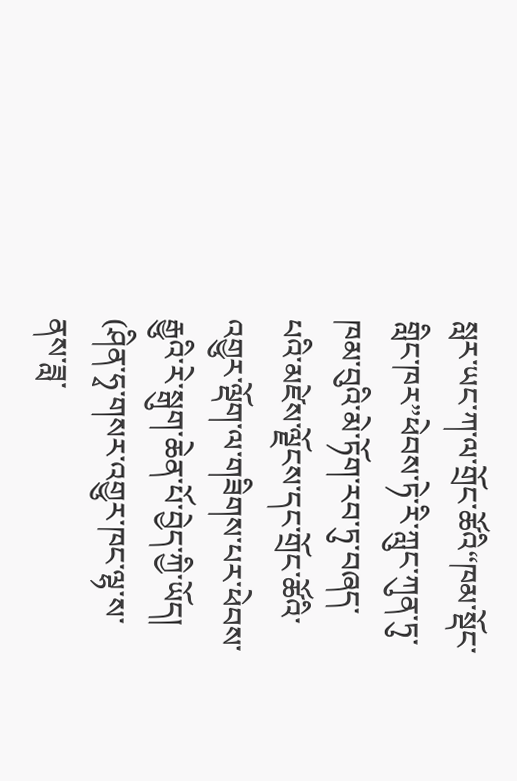སླར་ཡང་ཀ་ལ་གྲོང་ཚོའི“ཁམ་སྡོང་གླིང་ཁར”ཕེབས་ཏེ་རི་ཀླུང་ཀུན་ཏུ་ཁམ་བུའི་མེ་ཏོག་རབ་ཏུ་བཞད་པའི་མཛེས་ལྗོངས་དང་གྲོང་ཚོའི་འགྱུར་ལྡོག་ལ་གཟིགས་པར་ཕེབས་རྒྱུའི་རེ་སྒུག་ཆེན་པོ་བྱེད་ཀྱི་ཡོད།
(ཤིན་ཧྭ་གསར་འགྱུར་ཁང་ལྷ་ས་ནས་ཟླ་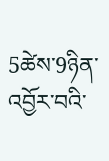5ཚེས་9ཉིན་འབྱོར་བའི་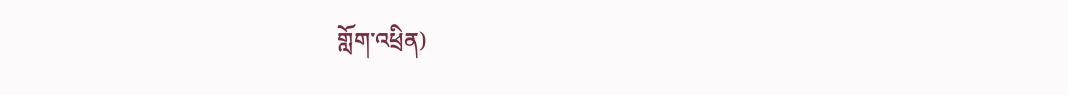གློག་འཕྲིན)